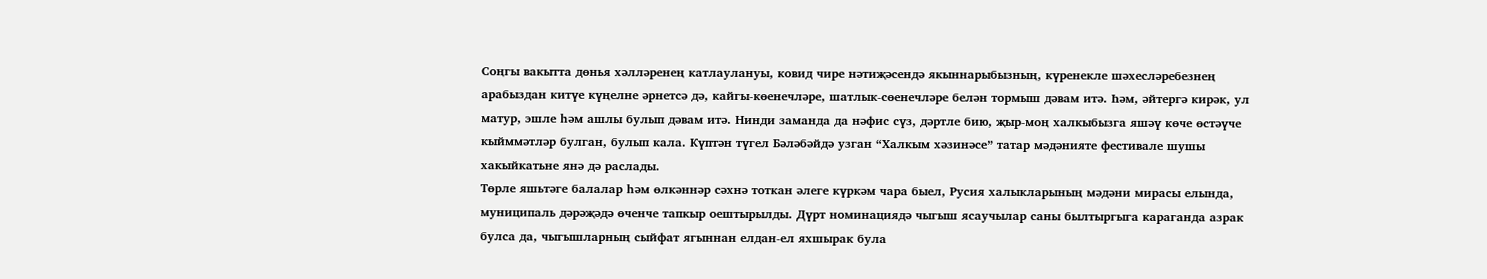Соңгы вакытта дөнья хәлләренең катлаулануы, ковид чире нәтиҗәсендә якыннарыбызның, күренекле шәхесләребезнең арабыздан китүе күңелне әрнетсә дә, кайгы-көенечләре, шатлык-сөенечләре белән тормыш дәвам итә. Һәм, әйтергә кирәк, ул матур, эшле һәм ашлы булып дәвам итә. Нинди заманда да нәфис сүз, дәртле бию, җыр-моң халкыбызга яшәү көче өстәүче кыйммәтләр булган, булып кала. Күптән түгел Бәләбәйдә узган “Халкым хәзинәсе” татар мәдәнияте фестивале шушы хакыйкатьне янә дә раслады.
Төрле яшьтәге балалар һәм өлкәннәр сәхнә тоткан әлеге күркәм чара быел, Русия халыкларының мәдәни мирасы елында, муниципаль дәрәҗәдә өченче тапкыр оештырылды. Дүрт номинациядә чыгыш ясаучылар саны былтыргыга караганда азрак булса да, чыгышларның сыйфат ягыннан елдан-ел яхшырак була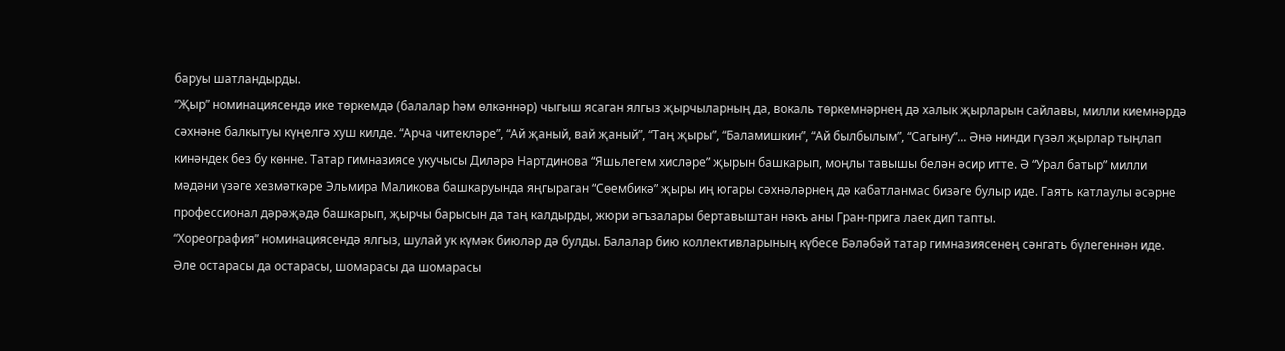баруы шатландырды.
“Җыр” номинациясендә ике төркемдә (балалар һәм өлкәннәр) чыгыш ясаган ялгыз җырчыларның да, вокаль төркемнәрнең дә халык җырларын сайлавы, милли киемнәрдә сәхнәне балкытуы күңелгә хуш килде. “Арча читекләре”, “Ай җаный, вай җаный”, “Таң җыры”, “Баламишкин”, “Ай былбылым”, “Сагыну”... Әнә нинди гүзәл җырлар тыңлап кинәндек без бу көнне. Татар гимназиясе укучысы Диләрә Нартдинова “Яшьлегем хисләре” җырын башкарып, моңлы тавышы белән әсир итте. Ә “Урал батыр” милли мәдәни үзәге хезмәткәре Эльмира Маликова башкаруында яңгыраган “Сөембикә” җыры иң югары сәхнәләрнең дә кабатланмас бизәге булыр иде. Гаять катлаулы әсәрне профессионал дәрәҗәдә башкарып, җырчы барысын да таң калдырды, жюри әгъзалары бертавыштан нәкъ аны Гран-прига лаек дип тапты.
“Хореография” номинациясендә ялгыз, шулай ук күмәк биюләр дә булды. Балалар бию коллективларының күбесе Бәләбәй татар гимназиясенең сәнгать бүлегеннән иде. Әле остарасы да остарасы, шомарасы да шомарасы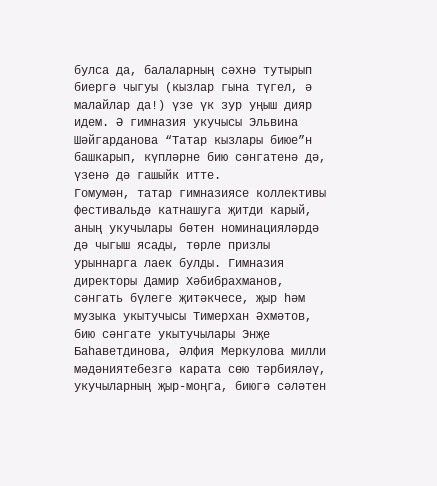булса да, балаларның сәхнә тутырып биергә чыгуы (кызлар гына түгел, ә малайлар да!) үзе үк зур уңыш дияр идем. Ә гимназия укучысы Эльвина Шәйгарданова “Татар кызлары биюе”н башкарып, күпләрне бию сәнгатенә дә, үзенә дә гашыйк итте.
Гомумән, татар гимназиясе коллективы фестивальдә катнашуга җитди карый, аның укучылары бөтен номинацияләрдә дә чыгыш ясады, төрле призлы урыннарга лаек булды. Гимназия директоры Дамир Хәбибрахманов, сәнгать бүлеге җитәкчесе, җыр һәм музыка укытучысы Тимерхан Әхмәтов, бию сәнгате укытучылары Энҗе Баһаветдинова, Әлфия Меркулова милли мәдәниятебезгә карата сөю тәрбияләү, укучыларның җыр-моңга, биюгә сәләтен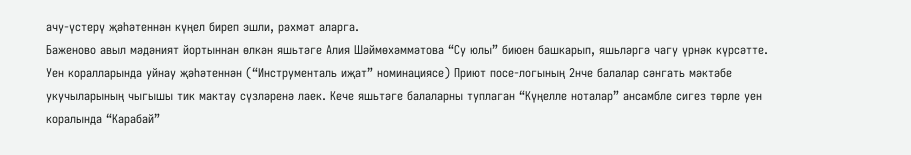ачу-үстерү җәһәтеннән күңел биреп эшли, рәхмәт аларга.
Баженово авыл мәдәният йортыннан өлкән яшьтәге Алия Шәймөхәммәтова “Су юлы” биюен башкарып, яшьләргә чагу үрнәк күрсәтте.
Уен коралларында уйнау җәһәтеннән (“Инструменталь иҗат” номинациясе) Приют посе-логының 2нче балалар сәнгать мәктәбе укучыларының чыгышы тик мактау сүзләренә лаек. Кече яшьтәге балаларны туплаган “Күңелле ноталар” ансамбле сигез төрле уен коралында “Карабай”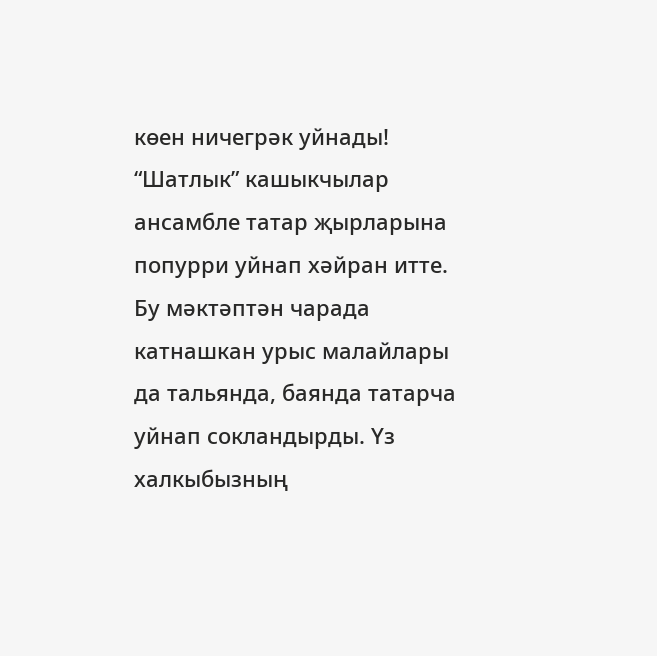көен ничегрәк уйнады! “Шатлык” кашыкчылар ансамбле татар җырларына попурри уйнап хәйран итте. Бу мәктәптән чарада катнашкан урыс малайлары да тальянда, баянда татарча уйнап сокландырды. Үз халкыбызның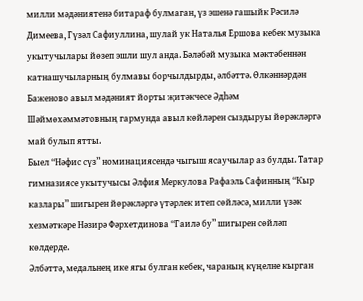милли мәдәниятенә битараф булмаган, үз эшенә гашыйк Рәсилә Димеева, Гүзәл Сафиуллина, шулай ук Наталья Ершова кебек музыка укытучылары йөзеп эшли шул анда. Бәләбәй музыка мәктәбеннән катнашучыларның булмавы борчылдырды, әлбәттә. Өлкәннәрдән Баженово авыл мәдәният йорты җитәкчесе Әдһәм Шәймөхәммәтовның гармунда авыл көйләрен сыздыруы йөрәкләргә май булып ятты.
Быел “Нәфис сүз” номинациясендә чыгыш ясаучылар аз булды. Татар гимназиясе укытучысы Әлфия Меркулова Рафаэль Сафинның “Кыр казлары” шигырен йөрәкләргә үтәрлек итеп сөйләсә, милли үзәк хезмәткәре Нәзирә Фәрхетдинова “Гаилә бу” шигырен сөйләп көлдерде.
Әлбәттә, медальнең ике ягы булган кебек, чараның күңелне кырган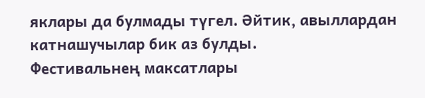яклары да булмады түгел. Әйтик, авыллардан катнашучылар бик аз булды.
Фестивальнең максатлары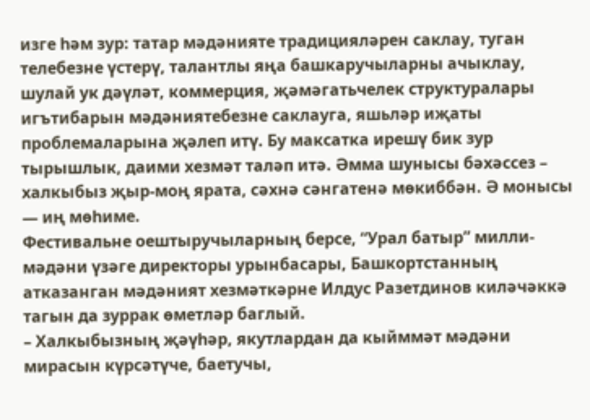изге һәм зур: татар мәдәнияте традицияләрен саклау, туган телебезне үстерү, талантлы яңа башкаручыларны ачыклау, шулай ук дәүләт, коммерция, җәмәгатьчелек структуралары игътибарын мәдәниятебезне саклауга, яшьләр иҗаты проблемаларына җәлеп итү. Бу максатка ирешү бик зур тырышлык, даими хезмәт таләп итә. Әмма шунысы бәхәссез – халкыбыз җыр-моң ярата, сәхнә сәнгатенә мөкиббән. Ә монысы — иң мөһиме.
Фестивальне оештыручыларның берсе, “Урал батыр” милли-мәдәни үзәге директоры урынбасары, Башкортстанның атказанган мәдәният хезмәткәрне Илдус Разетдинов киләчәккә тагын да зуррак өметләр баглый.
– Халкыбызның җәүһәр, якутлардан да кыйммәт мәдәни мирасын күрсәтүче, баетучы,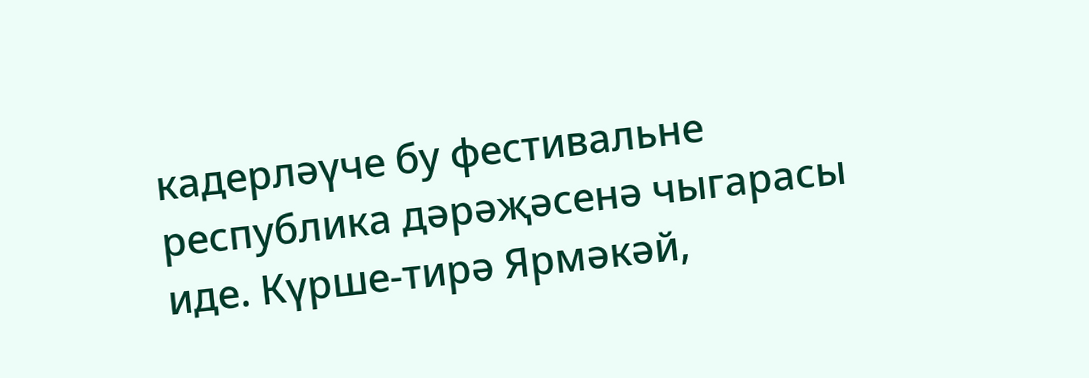кадерләүче бу фестивальне республика дәрәҗәсенә чыгарасы иде. Күрше-тирә Ярмәкәй,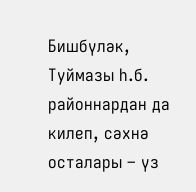Бишбүләк, Туймазы һ.б. районнардан да килеп, сәхнә осталары – үз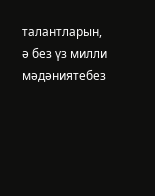талантларын, ә без үз милли мәдәниятебез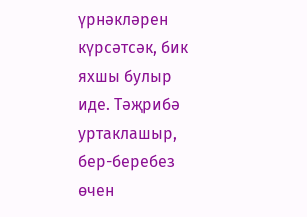үрнәкләрен күрсәтсәк, бик яхшы булыр иде. Тәҗрибә уртаклашыр, бер-беребез өчен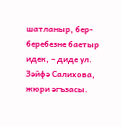шатланыр, бер-беребезне баетыр идек, – диде ул.
Зәйфә Салихова,
жюри әгъзасы.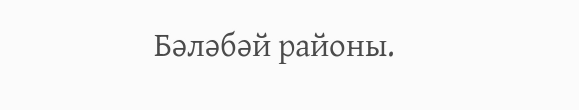Бәләбәй районы.